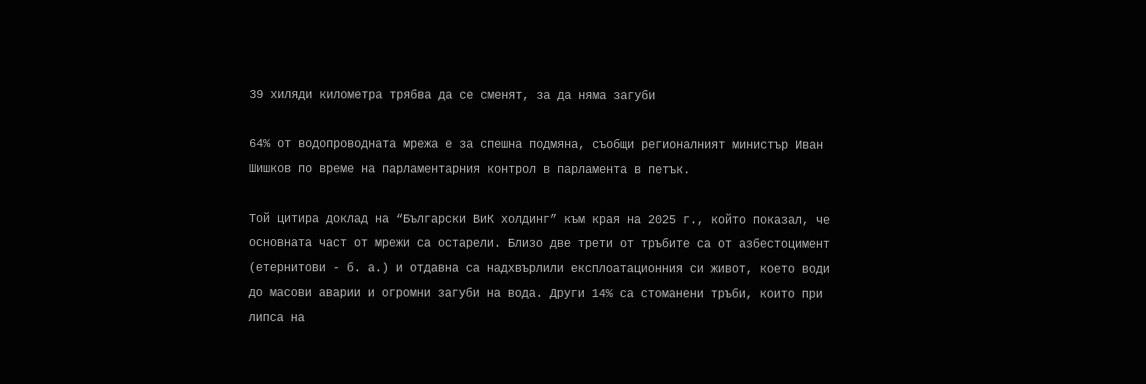39 хиляди километра трябва да се сменят, за да няма загуби

64% от водопроводната мрежа е за спешна подмяна, съобщи регионалният министър Иван Шишков по време на парламентарния контрол в парламента в петък.

Той цитира доклад на “Български ВиК холдинг” към края на 2025 г., който показал, че основната част от мрежи са остарели. Близо две трети от тръбите са от азбестоцимент (етернитови - б. а.) и отдавна са надхвърлили експлоатационния си живот, което води до масови аварии и огромни загуби на вода. Други 14% са стоманени тръби, които при липса на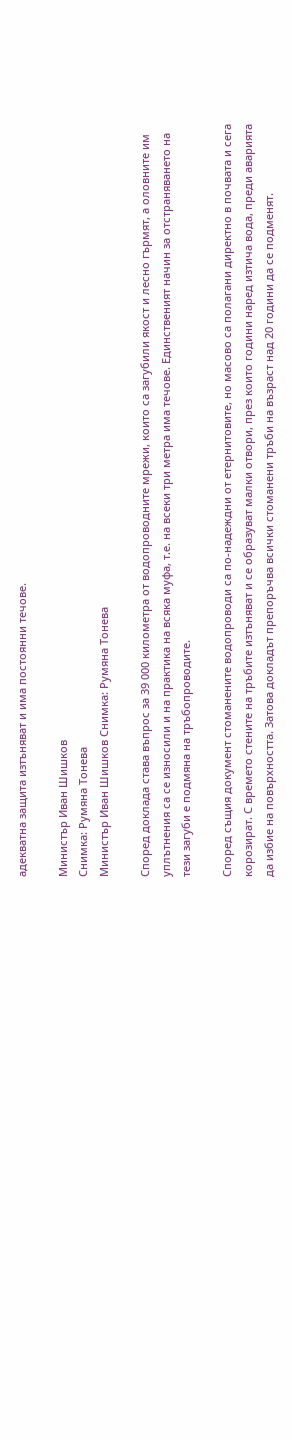адекватна защита изтъняват и има постоянни течове.

Министър Иван Шишков
Снимка: Румяна Тонева
Министър Иван Шишков Снимка: Румяна Тонева

Според доклада става въпрос за 39 000 километра от водопроводните мрежи, които са загубили якост и лесно гърмят, а оловните им уплътнения са се износили и на практика на всяка муфа, т.е. на всеки три метра има течове. Единственият начин за отстраняването на тези загуби е подмяна на тръбопроводите.

Според същия документ стоманените водопроводи са по-надеждни от етернитовите, но масово са полагани директно в почвата и сега корозират. С времето стените на тръбите изтъняват и се образуват малки отвори, през които години наред изтича вода, преди аварията да избие на повърхността. Затова докладът препоръчва всички стоманени тръби на възраст над 20 години да се подменят.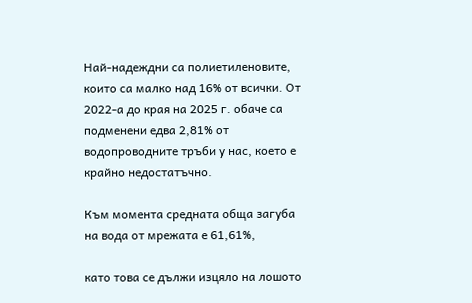Най-надеждни са полиетиленовите, които са малко над 16% от всички. От 2022-а до края на 2025 г. обаче са подменени едва 2,81% от водопроводните тръби у нас, което е крайно недостатъчно.

Към момента средната обща загуба на вода от мрежата е 61,61%,

като това се дължи изцяло на лошото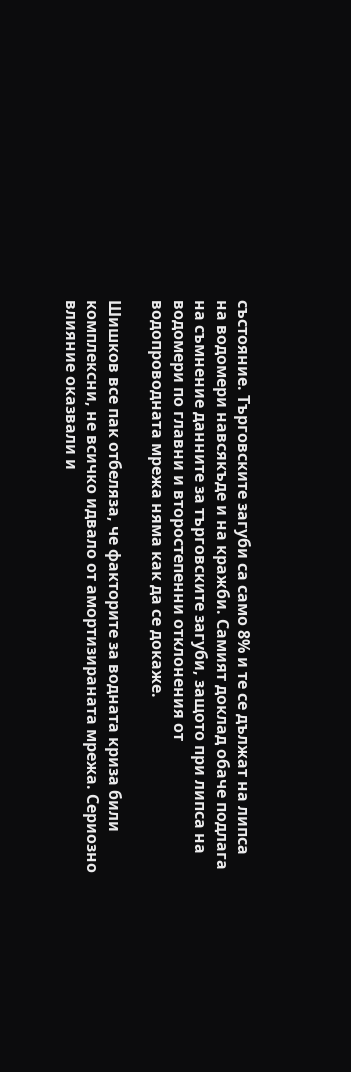състояние. Търговските загуби са само 8% и те се дължат на липса на водомери навсякъде и на кражби. Самият доклад обаче подлага на съмнение данните за търговските загуби, защото при липса на водомери по главни и второстепенни отклонения от водопроводната мрежа няма как да се докаже.

Шишков все пак отбеляза, че факторите за водната криза били комплексни, не всичко идвало от амортизираната мрежа. Сериозно влияние оказвали и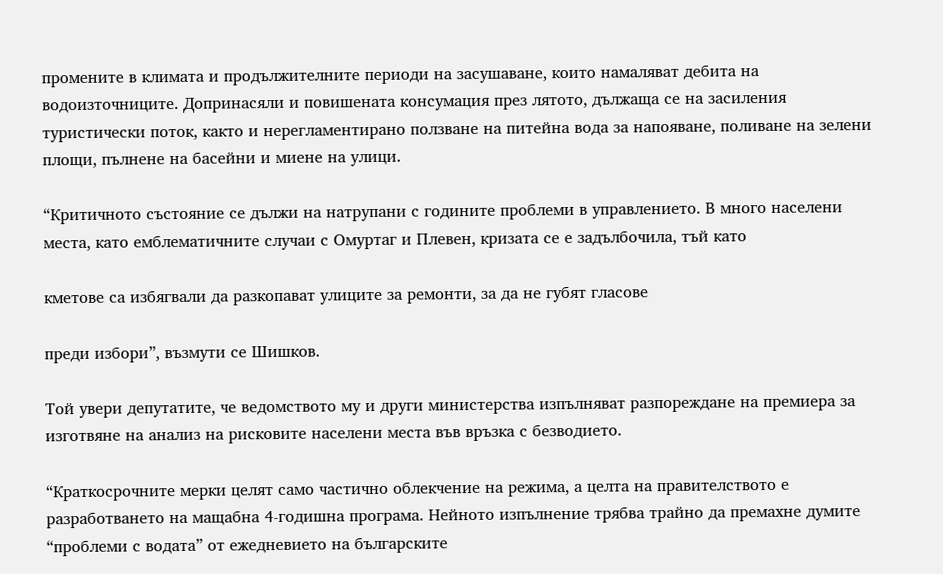промените в климата и продължителните периоди на засушаване, които намаляват дебита на водоизточниците. Допринасяли и повишената консумация през лятото, дължаща се на засиления туристически поток, както и нерегламентирано ползване на питейна вода за напояване, поливане на зелени площи, пълнене на басейни и миене на улици.

“Критичното състояние се дължи на натрупани с годините проблеми в управлението. В много населени места, като емблематичните случаи с Омуртаг и Плевен, кризата се е задълбочила, тъй като

кметове са избягвали да разкопават улиците за ремонти, за да не губят гласове

преди избори”, възмути се Шишков.

Той увери депутатите, че ведомството му и други министерства изпълняват разпореждане на премиера за изготвяне на анализ на рисковите населени места във връзка с безводието.

“Краткосрочните мерки целят само частично облекчение на режима, а целта на правителството е разработването на мащабна 4-годишна програма. Нейното изпълнение трябва трайно да премахне думите “проблеми с водата” от ежедневието на българските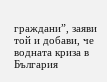граждани”, заяви той и добави, че водната криза в България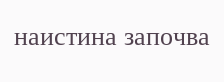наистина започва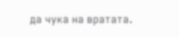да чука на вратата.